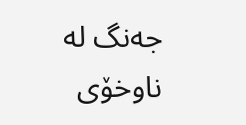جەنگ لە ناوخۆی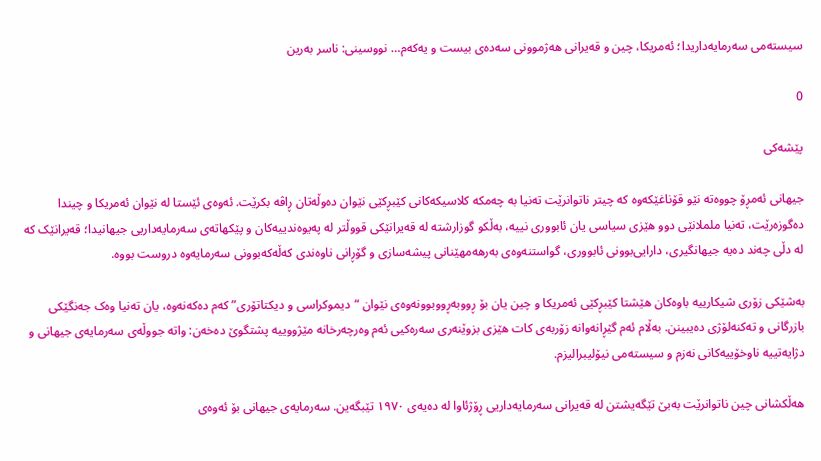سیستەمی سەرمایەداریدا؛ ئەمریکا، چین و قەیرانی هەژموونی سەدەی بیست و یەکەم… نووسینی: ناسر بەرین

0

پێشەکی

جیهانی ئەمڕۆ چووەتە نێو قۆناغێکەوە کە چیتر ناتوانرێت تەنیا بە چەمکە کلاسیکەکانی کێبڕکێی نێوان دەوڵەتان ڕاڤە بکرێت. ئەوەی ئێستا لە نێوان ئەمریکا و چیندا دەگوزەرێت، تەنیا ململانێی دوو هێزی سیاسی یان ئابووری نییە، بەڵکو گوزارشتە لە قەیرانێکی قووڵتر لە پەیوەندییەکان و پێکهاتەی سەرمایەداریی جیهانیدا؛ قەیرانێک کە لە دڵی چەند دەیە جیهانگیری، دارایی‌بوونی ئابووری، گواستنەوەی بەرهەمهێنانی پیشەسازی و گۆڕانی ناوەندی کەڵەکەبوونی سەرمایەوە دروست بووە.

بەشێکی زۆری شیکارییە باوەکان هێشتا کێبڕکێی ئەمریکا و چین یان بۆ ڕووبەڕووبوونەوەی نێوان “دیموکراسی و دیکتاتۆری” کەم دەکەنەوە، یان تەنیا وەک جەنگێکی بازرگانی و تەکنەلۆژی دەیبینن. بەڵام ئەم گێڕانەوانە زۆربەی کات هێزی بزوێنەری سەرەکیی ئەم وەرچەرخانە مێژووییە پشتگوێ دەخەن: واتە جووڵەی سەرمایەی جیهانی و دژایەتییە ناوخۆییەکانی نەزم و سیستەمی نیۆلیبرالیزم.

هەڵکشانی چین ناتوانرێت بەبێ تێگەیشتن لە قەیرانی سەرمایەداریی ڕۆژئاوا لە دەیەی ١٩٧٠ تێبگەین. سەرمایەی جیهانی بۆ ئەوەی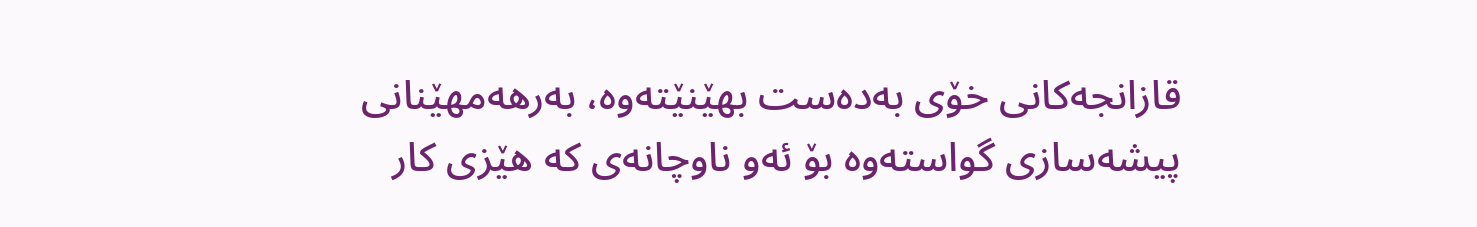قازانجەکانی خۆی بەدەست بهێنێتەوە، بەرهەمهێنانی پیشەسازی گواستەوە بۆ ئەو ناوچانەی کە هێزی کار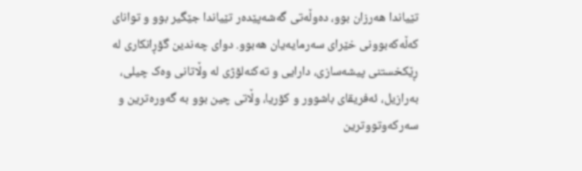تێیاندا هەرزان بوو، دەوڵەتی گەشەپێدەر تێیاندا جێگیر بوو و توانای کەڵەکەبوونی خێرای سەرمایەیان هەبوو. دوای چەندین گۆڕانکاری لە ڕێکخستنی پیشەسازی، دارایی و تەکنەلۆژی لە وڵاتانی وەک چیلی، بەرازیل، ئەفریقای باشوور و کۆریا، وڵاتی چین بوو بە گەورەترین و سەرکەوتووترین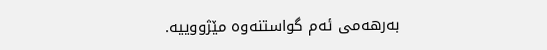بەرهەمی ئەم گواستنەوە مێژووییە.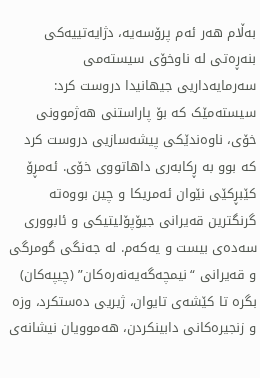بەڵام هەر ئەم پرۆسەیە، دژایەتییەکی بنەڕەتی لە ناوخۆی سیستەمی سەرمایەداریی جیهانیدا دروست کرد: سیستەمێک کە بۆ پاراستنی هەژموونی خۆی، ناوەندێکی پیشەسازیی دروست کرد کە بوو بە ڕکابەری داهاتووی خۆی. ئەمڕۆ کێبڕکێی نێوان ئەمریکا و چین بووەتە گرنگترین قەیرانی جیۆپۆلیتیکی و ئابووری سەدەی بیست و یەکەم. لە جەنگی گومرگی و قەیرانی “نیمچەگەیەنەرەکان” (چیپەکان) بگرە تا کێشەی تایوان، ژیریی دەستکرد، وزە و زنجیرەکانی دابینکردن، هەموویان نیشانەی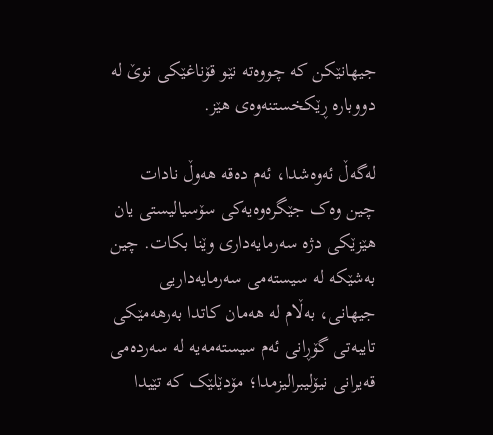جیهانێکن کە چووەتە نێو قۆناغێکی نوێ لە دووبارە ڕێکخستنەوەی هێز.

لەگەڵ ئەوەشدا، ئەم دەقە هەوڵ نادات چین وەک جێگرەوەیەکی سۆسیالیستی یان هێزێکی دژە سەرمایەداری وێنا بکات. چین بەشێکە لە سیستەمی سەرمایەداریی جیهانی، بەڵام لە هەمان کاتدا بەرهەمێکی تایبەتی گۆڕانی ئەم سیستەمەیە لە سەردەمی قەیرانی نیۆلیبرالیزمدا؛ مۆدێلێک کە تێیدا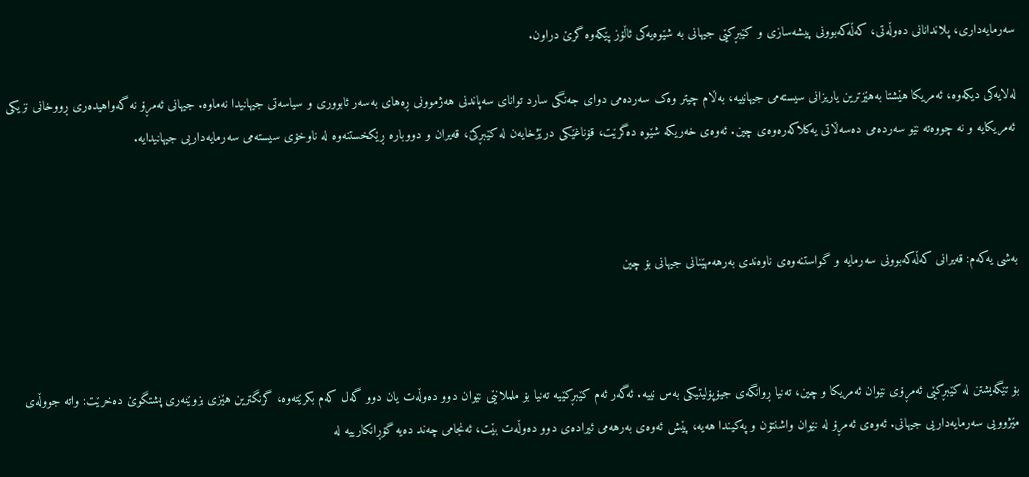سەرمایەداری، پلاندانانی دەوڵەتی، کەڵەکەبوونی پیشەسازی و کێبڕکێی جیهانی بە شێوەیەکی ئاڵۆز پێکەوە گرێ دراون.

لەلایەکی دیکەوە، ئەمریکا هێشتا بەهێزترین یاریزانی سیستەمی جیهانییە، بەڵام چیتر وەک سەردەمی دوای جەنگی سارد توانای سەپاندنی هەژموونی ڕەهای بەسەر ئابووری و سیاسەتی جیهانیدا نەماوە. جیهانی ئەمڕۆ نە گەواهیدەری ڕووخانی نزیکی ئەمریکایە و نە چووەتە نێو سەردەمی دەسەڵاتی یەکلاکەرەوەی چین. ئەوەی خەریکە شێوە دەگرێت، قۆناغێکی درێژخایەن لە کێبڕکێ، قەیران و دووبارە ڕێکخستنەوە لە ناوخۆی سیستەمی سەرمایەداریی جیهانیدایە.



بەشی یەکەم: قەیرانی کەڵەکەبوونی سەرمایە و گواستنەوەی ناوەندی بەرهەمهێنانی جیهانی بۆ چین



بۆ تێگەیشتن لە کێبڕکێی ئەمڕۆی نێوان ئەمریکا و چین، تەنیا ڕوانگەی جیۆپۆلیتیکی بەس نییە. ئەگەر ئەم کێبڕکێیە تەنیا بۆ ململانێی نێوان دوو دەوڵەت یان دوو گەل کەم بکرێتەوە، گرنگترین هێزی بزوێنەری پشتگوێ دەخرێت: واتە جووڵەی مێژوویی سەرمایەداریی جیهانی. ئەوەی ئەمڕۆ لە نێوان واشنتۆن و پەکیندا هەیە، پێش ئەوەی بەرهەمی ئیرادەی دوو دەوڵەت بێت، ئەنجامی چەند دەیە گۆڕانکارییە لە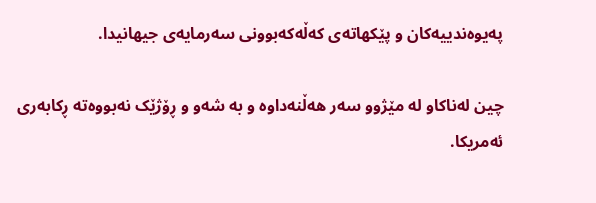پەیوەندییەکان و پێکهاتەی کەڵەکەبوونی سەرمایەی جیهانیدا.

چین لەناکاو لە مێژوو سەر هەڵنەداوە و بە شەو و ڕۆژێک نەبووەتە ڕکابەری ئەمریکا.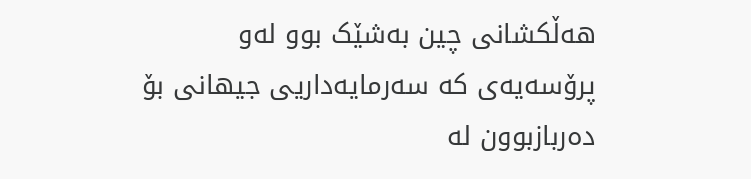هەڵکشانی چین بەشێک بوو لەو پرۆسەیەی کە سەرمایەداریی جیهانی بۆ دەربازبوون لە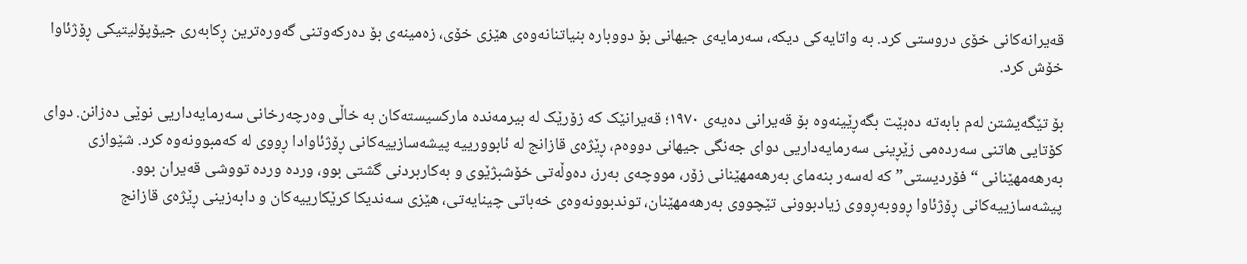قەیرانەکانی خۆی دروستی کرد. بە واتایەکی دیکە، سەرمایەی جیهانی بۆ دووبارە بنیاتنانەوەی هێزی خۆی، زەمینەی بۆ دەرکەوتنی گەورەترین ڕکابەری جیۆپۆلیتیکی ڕۆژئاوا خۆش کرد.

بۆ تێگەیشتن لەم بابەتە دەبێت بگەڕێینەوە بۆ قەیرانی دەیەی ١٩٧٠؛ قەیرانێک کە زۆرێک لە بیرمەندە مارکسیستەکان بە خاڵی وەرچەرخانی سەرمایەداریی نوێی دەزانن. دوای کۆتایی هاتنی سەردەمی زێڕینی سەرمایەداریی دوای جەنگی جیهانی دووەم، ڕێژەی قازانج لە ئابوورییە پیشەسازییەکانی ڕۆژئاوادا ڕووی لە کەمبوونەوە کرد. شێوازی بەرهەمهێنانی “فۆردیستی” کە لەسەر بنەمای بەرهەمهێنانی زۆر، مووچەی بەرز، دەوڵەتی خۆشبژێوی و بەکاربردنی گشتی بوو، وردە وردە تووشی قەیران بوو. پیشەسازییەکانی ڕۆژئاوا ڕووبەڕووی زیادبوونی تێچووی بەرهەمهێنان، توندبوونەوەی خەباتی چینایەتی، هێزی سەندیکا کرێکارییەکان و دابەزینی ڕێژەی قازانج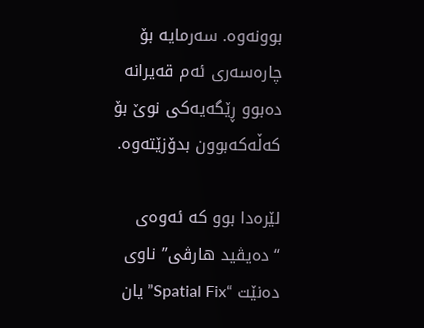بوونەوە. سەرمایە بۆ چارەسەری ئەم قەیرانە دەبوو ڕێگەیەکی نوێ بۆ کەڵەکەبوون بدۆزێتەوە.

لێرەدا بوو کە ئەوەی “دەیڤید هارڤی” ناوی دەنێت “Spatial Fix” یان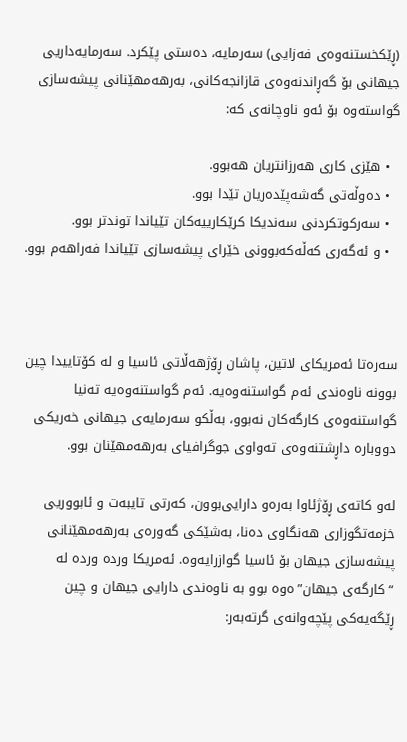(ڕێکخستنەوەی فەزایی) سەرمایە، دەستی پێکرد. سەرمایەداریی جیهانی بۆ گەڕاندنەوەی قازانجەکانی، بەرهەمهێنانی پیشەسازی گواستەوە بۆ ئەو ناوچانەی کە:

  • هێزی کاری هەرزانتریان هەبوو.
  • دەوڵەتی گەشەپێدەریان تێدا بوو.
  • سەرکوتکردنی سەندیکا کرێکارییەکان تێیاندا توندتر بوو.
  • و ئەگەری کەڵەکەبوونی خێرای پیشەسازی تێیاندا فەراهەم بوو.



سەرەتا ئەمریکای لاتین، پاشان ڕۆژهەڵاتی ئاسیا و لە کۆتاییدا چین بوونە ناوەندی ئەم گواستنەوەیە. ئەم گواستنەوەیە تەنیا گواستنەوەی کارگەکان نەبوو، بەڵکو سەرمایەی جیهانی خەریکی دووبارە داڕشتنەوەی تەواوی جوگرافیای بەرهەمهێنان بوو.

لەو کاتەی ڕۆژئاوا بەرەو دارایی‌بوون، کەرتی تایبەت و ئابووریی خزمەتگوزاری هەنگاوی دەنا، بەشێکی گەورەی بەرهەمهێنانی پیشەسازی جیهان بۆ ئاسیا گوازرایەوە. ئەمریکا وردە وردە لە “کارگەی جیهان”ەوە بوو بە ناوەندی دارایی جیهان و چین ڕێگەیەکی پێچەوانەی گرتەبەر: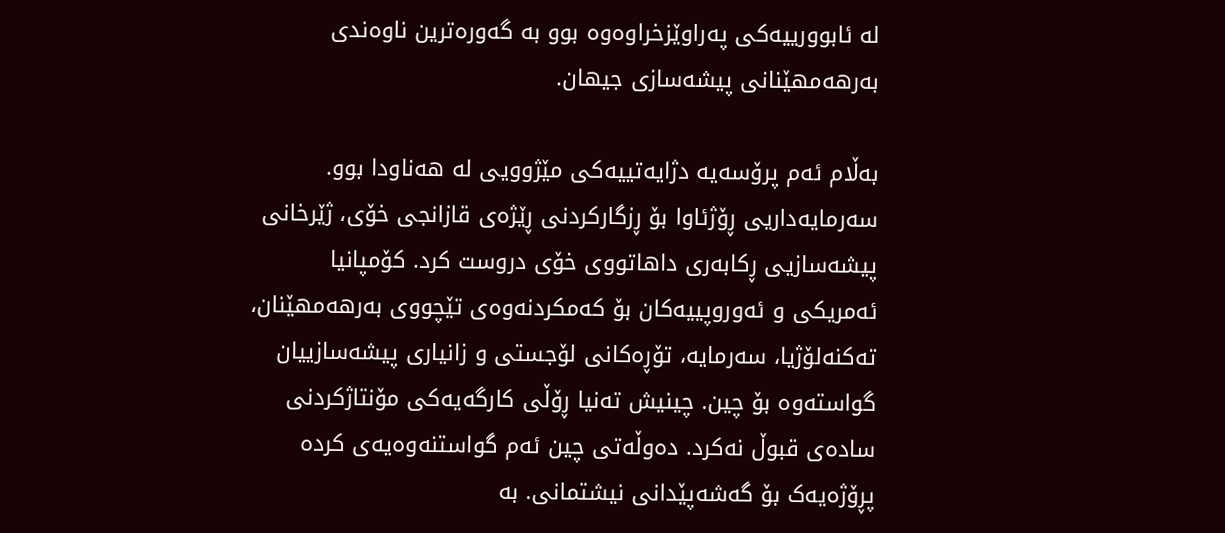لە ئابوورییەکی پەراوێزخراوەوە بوو بە گەورەترین ناوەندی بەرهەمهێنانی پیشەسازی جیهان.

بەڵام ئەم پرۆسەیە دژایەتییەکی مێژوویی لە هەناودا بوو. سەرمایەداریی ڕۆژئاوا بۆ ڕزگارکردنی ڕێژەی قازانجی خۆی، ژێرخانی پیشەسازیی ڕکابەری داهاتووی خۆی دروست کرد. کۆمپانیا ئەمریکی و ئەوروپییەکان بۆ کەمکردنەوەی تێچووی بەرهەمهێنان، تەکنەلۆژیا، سەرمایە، تۆڕەکانی لۆجستی و زانیاری پیشەسازییان گواستەوە بۆ چین. چینیش تەنیا ڕۆڵی کارگەیەکی مۆنتاژکردنی سادەی قبوڵ نەکرد. دەوڵەتی چین ئەم گواستنەوەیەی کردە پڕۆژەیەک بۆ گەشەپێدانی نیشتمانی. بە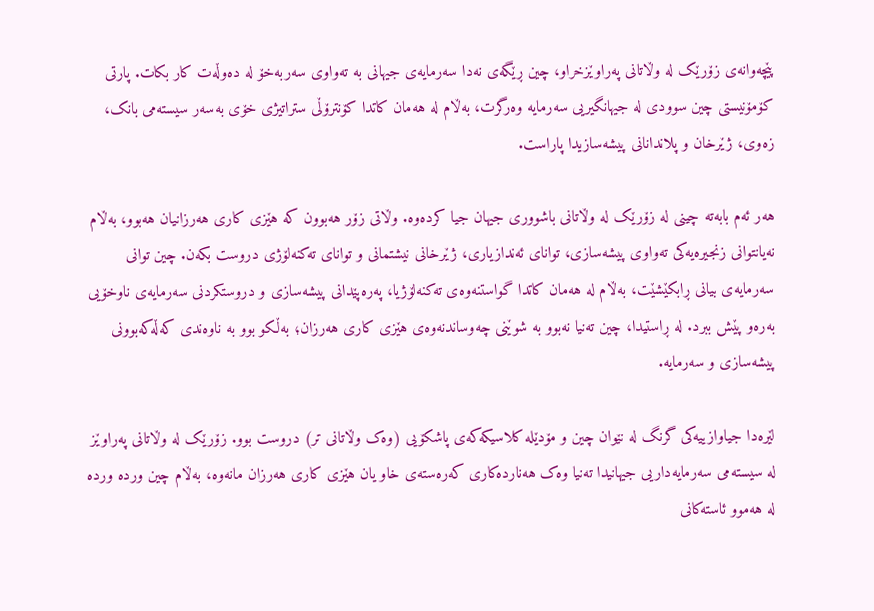پێچەوانەی زۆرێک لە وڵاتانی پەراوێزخراو، چین ڕێگەی نەدا سەرمایەی جیهانی بە تەواوی سەربەخۆ لە دەوڵەت کار بکات. پارتی کۆمۆنیستی چین سوودی لە جیهانگیریی سەرمایە وەرگرت، بەڵام لە هەمان کاتدا کۆنترۆڵی ستراتیژی خۆی بەسەر سیستەمی بانک، زەوی، ژێرخان و پلاندانانی پیشەسازیدا پاراست.

هەر ئەم بابەتە چینی لە زۆرێک لە وڵاتانی باشووری جیهان جیا کردەوە. وڵاتی زۆر هەبوون کە هێزی کاری هەرزانیان هەبوو، بەڵام نەیانتوانی زنجیرەیەکی تەواوی پیشەسازی، توانای ئەندازیاری، ژێرخانی نیشتمانی و توانای تەکنەلۆژی دروست بکەن. چین توانی سەرمایەی بیانی ڕابکێشێت، بەڵام لە هەمان کاتدا گواستنەوەی تەکنەلۆژیا، پەرەپێدانی پیشەسازی و دروستکردنی سەرمایەی ناوخۆیی بەرەو پێش ببرد. لە ڕاستیدا، چین تەنیا نەبوو بە شوێنی چەوساندنەوەی هێزی کاری هەرزان؛ بەڵکو بوو بە ناوەندی کەڵەکەبوونی پیشەسازی و سەرمایە.

لێرەدا جیاوازییەکی گرنگ لە نێوان چین و مۆدێلە کلاسیکەکەی پاشکۆیی (وەک وڵاتانی تر) دروست بوو. زۆرێک لە وڵاتانی پەراوێز لە سیستەمی سەرمایەداریی جیهانیدا تەنیا وەک هەناردەکاری کەرەستەی خاو یان هێزی کاری هەرزان مانەوە، بەڵام چین وردە وردە لە هەموو ئاستەکانی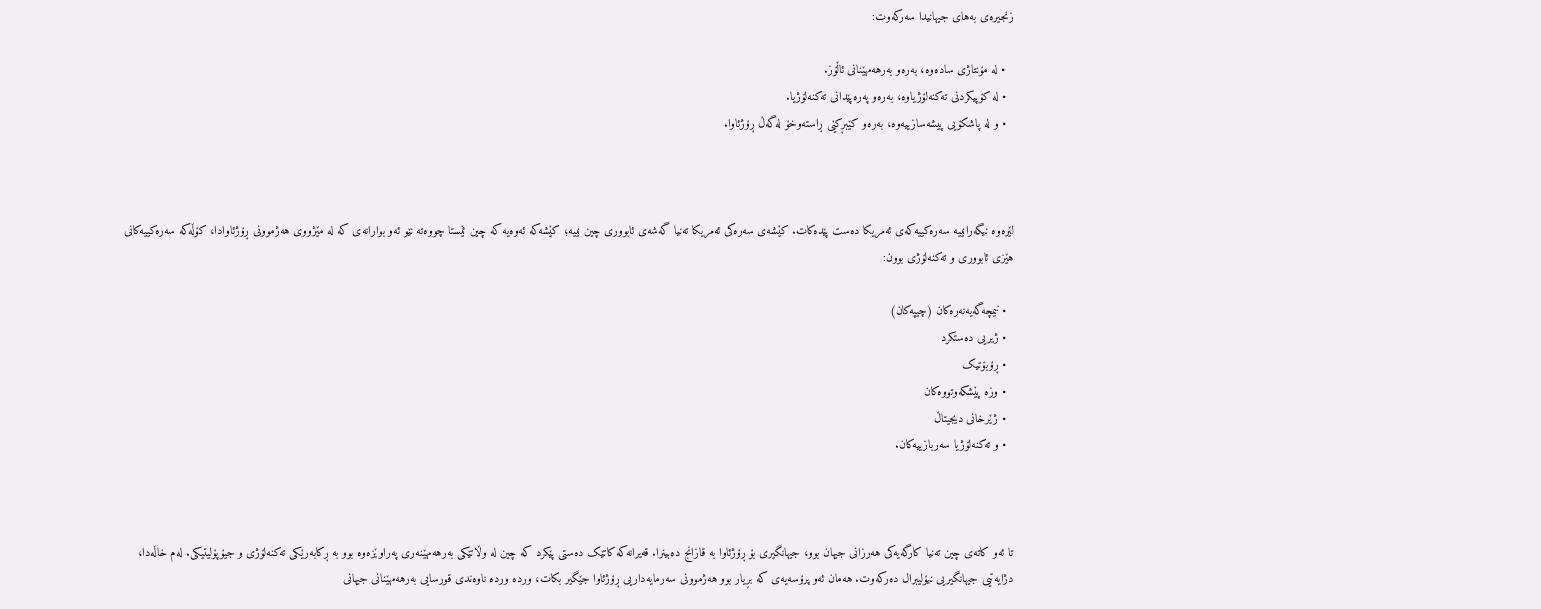زنجیرەی بەهای جیهانیدا سەرکەوت:

  • لە مۆنتاژی سادەوە، بەرەو بەرهەمهێنانی ئاڵۆز.
  • لە کۆپیکردنی تەکنەلۆژیاوە، بەرەو پەرەپێدانی تەکنەلۆژیا.
  • و لە پاشکۆیی پیشەسازییەوە، بەرەو کێبڕکێی ڕاستەوخۆ لەگەڵ ڕۆژئاوا.



لێرەوە نیگەرانییە سەرەکییەکەی ئەمریکا دەست پێدەکات. کێشەی سەرەکی ئەمریکا تەنیا گەشەی ئابووری چین نییە؛ کێشەکە ئەوەیە کە چین ئێستا چووەتە نێو ئەو بوارانەی کە لە مێژووی هەژموونی ڕۆژئاوادا، کۆڵەکە سەرەکییەکانی هێزی ئابووری و تەکنەلۆژی بوون:

  • نیمچەگەیەنەرەکان (چیپەکان)
  • ژیریی دەستکرد
  • ڕۆبۆتیک
  • وزە پێشکەوتووەکان
  • ژێرخانی دیجیتاڵ
  • و تەکنەلۆژیا سەربازییەکان.



تا ئەو کاتەی چین تەنیا کارگەیەکی هەرزانی جیهان بوو، جیهانگیری بۆ ڕۆژئاوا بە قازانج دەبینرا. قەیرانەکە کاتێک دەستی پێکرد کە چین لە وڵاتێکی بەرهەمهێنەری پەراوێزەوە بوو بە ڕکابەرێکی تەکنەلۆژی و جیۆپۆلیتیکی. لەم خاڵەدا، دژایەتیی جیهانگیریی نیۆلیبرال دەرکەوت. هەمان ئەو پرۆسەیەی کە بڕیار بوو هەژموونی سەرمایەداریی ڕۆژئاوا جێگیر بکات، وردە وردە ناوەندی قورسایی بەرهەمهێنانی جیهانی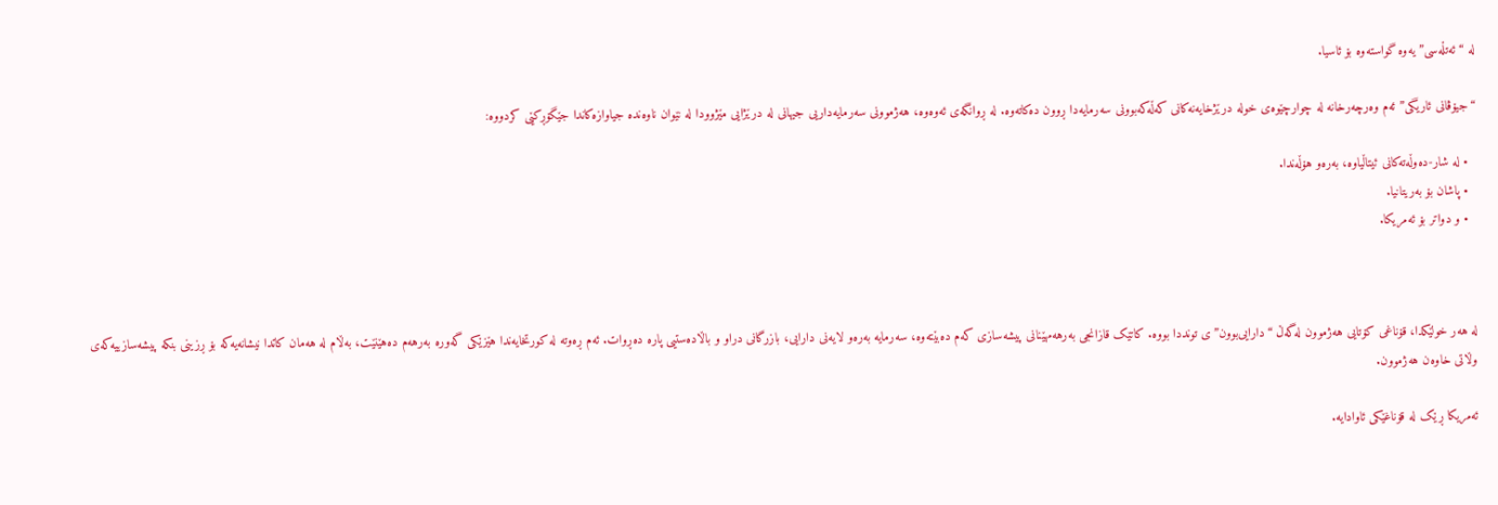لە “ئەتڵەسی”یەوە گواستەوە بۆ ئاسیا.

“جیۆڤانی ئاریگی” ئەم وەرچەرخانە لە چوارچێوەی خولە درێژخایەنەکانی کەڵەکەبوونی سەرمایەدا ڕوون دەکاتەوە. لە ڕوانگەی ئەوەوە، هەژموونی سەرمایەداریی جیهانی لە درێژایی مێژوودا لە نێوان ناوەندە جیاوازەکاندا جێگۆڕکێی کردووە:

  • لە شار-دەوڵەتەکانی ئیتاڵیاوە، بەرەو هۆڵەندا.
  • پاشان بۆ بەریتانیا.
  • و دواتر بۆ ئەمریکا.



لە هەر خولێکدا، قۆناغی کۆتایی هەژموون لەگەڵ “دارایی‌بوون”ی تونددا بووە. کاتێک قازانجی بەرهەمهێنانی پیشەسازی کەم دەبێتەوە، سەرمایە بەرەو لایەنی دارایی، بازرگانی دراو و باڵادەستیی پارە دەڕوات. ئەم ڕەوتە لە کورتخایەندا هێزێکی گەورە بەرهەم دەهێنێت، بەڵام لە هەمان کاتدا نیشانەیەکە بۆ ڕزینی بنکە پیشەسازییەکەی وڵاتی خاوەن هەژموون.

ئەمریکا ڕێک لە قۆناغێکی ئاوادایە.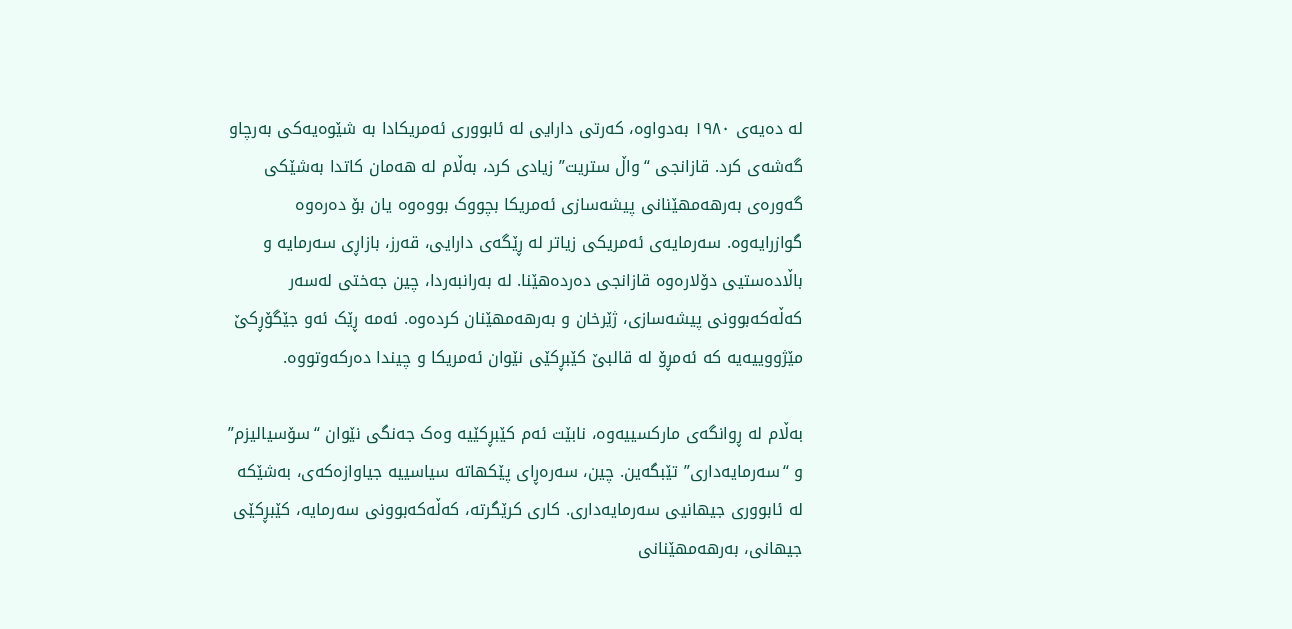لە دەیەی ١٩٨٠ بەدواوە، کەرتی دارایی لە ئابووری ئەمریکادا بە شێوەیەکی بەرچاو گەشەی کرد. قازانجی “واڵ ستریت” زیادی کرد، بەڵام لە هەمان کاتدا بەشێکی گەورەی بەرهەمهێنانی پیشەسازی ئەمریکا بچووک بووەوە یان بۆ دەرەوە گوازرایەوە. سەرمایەی ئەمریکی زیاتر لە ڕێگەی دارایی، قەرز، بازاڕی سەرمایە و باڵادەستیی دۆلارەوە قازانجی دەردەهێنا. لە بەرانبەردا، چین جەختی لەسەر کەڵەکەبوونی پیشەسازی، ژێرخان و بەرهەمهێنان کردەوە. ئەمە ڕێک ئەو جێگۆڕکێ مێژووییەیە کە ئەمڕۆ لە قالبێ کێبڕکێی نێوان ئەمریکا و چیندا دەرکەوتووە.

بەڵام لە ڕوانگەی مارکسییەوە، نابێت ئەم کێبڕکێیە وەک جەنگی نێوان “سۆسیالیزم” و “سەرمایەداری” تێبگەین. چین، سەرەڕای پێکهاتە سیاسییە جیاوازەکەی، بەشێکە لە ئابووری جیهانیی سەرمایەداری. کاری کرێگرتە، کەڵەکەبوونی سەرمایە، کێبڕکێی جیهانی، بەرهەمهێنانی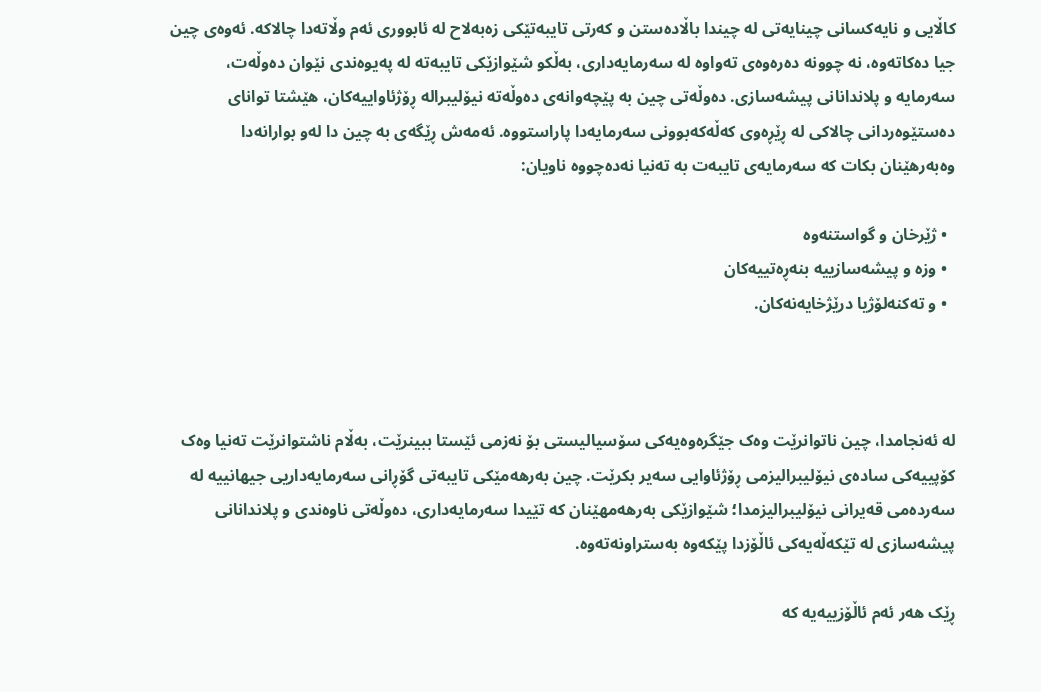کاڵایی و نایەکسانی چینایەتی لە چیندا باڵادەستن و کەرتی تایبەتێکی زەبەلاح لە ئابووری ئەم وڵاتەدا چالاکە. ئەوەی چین جیا دەکاتەوە، نە چوونە دەرەوەی تەواوە لە سەرمایەداری، بەڵکو شێوازێکی تایبەتە لە پەیوەندی نێوان دەوڵەت، سەرمایە و پلاندانانی پیشەسازی. دەوڵەتی چین بە پێچەوانەی دەوڵەتە نیۆلیبرالە ڕۆژئاواییەکان، هێشتا توانای دەستێوەردانی چالاکی لە ڕێڕەوی کەڵەکەبوونی سەرمایەدا پاراستووە. ئەمەش ڕێگەی بە چین دا لەو بوارانەدا وەبەرهێنان بکات کە سەرمایەی تایبەت بە تەنیا نەدەچووە ناویان:

  • ژێرخان و گواستنەوە
  • وزە و پیشەسازییە بنەڕەتییەکان
  • و تەکنەلۆژیا درێژخایەنەکان.



لە ئەنجامدا، چین ناتوانرێت وەک جێگرەوەیەکی سۆسیالیستی بۆ نەزمی ئێستا ببینرێت، بەڵام ناشتوانرێت تەنیا وەک کۆپییەکی سادەی نیۆلیبرالیزمی ڕۆژئاوایی سەیر بکرێت. چین بەرهەمێکی تایبەتی گۆڕانی سەرمایەداریی جیهانییە لە سەردەمی قەیرانی نیۆلیبرالیزمدا؛ شێوازێکی بەرهەمهێنان کە تێیدا سەرمایەداری، دەوڵەتی ناوەندی و پلاندانانی پیشەسازی لە تێکەڵەیەکی ئاڵۆزدا پێکەوە بەستراونەتەوە.

ڕێک هەر ئەم ئاڵۆزییەیە کە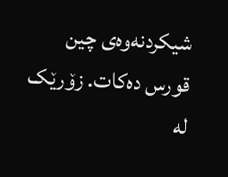شیکردنەوەی چین قورس دەکات. زۆرێک لە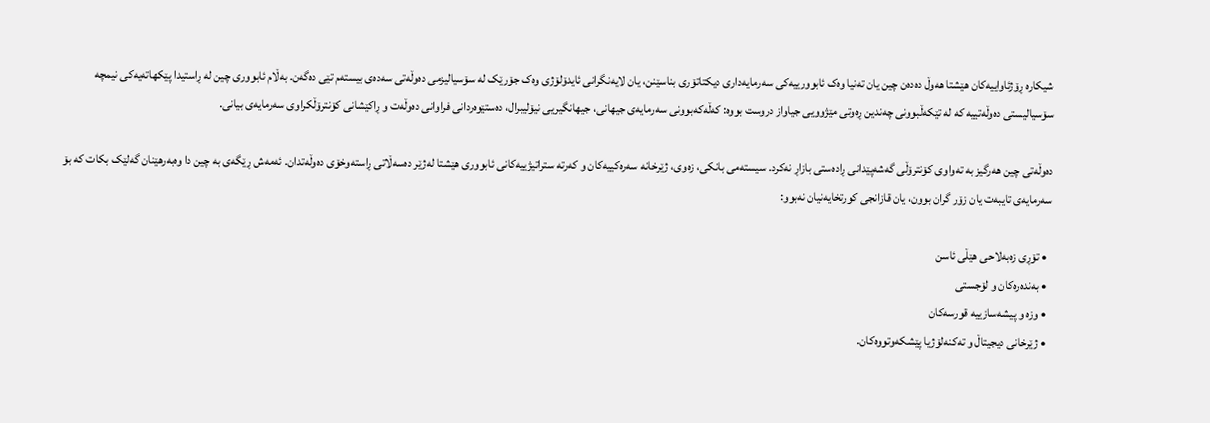شیکارە ڕۆژئاواییەکان هێشتا هەوڵ دەدەن چین یان تەنیا وەک ئابوورییەکی سەرمایەداری دیکتاتۆری بناسێنن، یان لایەنگرانی ئایدۆلۆژی وەک جۆرێک لە سۆسیالیزمی دەوڵەتی سەدەی بیستەم تێی دەگەن. بەڵام ئابووری چین لە ڕاستیدا پێکهاتەیەکی نیمچە سۆسیالیستی دەوڵەتییە کە لە تێکەڵبوونی چەندین ڕەوتی مێژوویی جیاواز دروست بووە: کەڵەکەبوونی سەرمایەی جیهانی، جیهانگیریی نیۆلیبرال، دەستێوەردانی فراوانی دەوڵەت و ڕاکێشانی کۆنترۆڵکراوی سەرمایەی بیانی.

دەوڵەتی چین هەرگیز بە تەواوی کۆنترۆڵی گەشەپێدانی ڕادەستی بازاڕ نەکرد. سیستەمی بانکی، زەوی، ژێرخانە سەرەکییەکان و کەرتە ستراتیژییەکانی ئابووری هێشتا لەژێر دەسەڵاتی ڕاستەوخۆی دەوڵەتدان. ئەمەش ڕێگەی بە چین دا وەبەرهێنان گەلێک بکات کە بۆ سەرمایەی تایبەت یان زۆر گران بوون، یان قازانجی کورتخایەنیان نەبوو:

  • تۆڕی زەبەلاحی هێڵی ئاسن
  • بەندەرەکان و لۆجستی
  • وزە و پیشەسازییە قورسەکان
  • ژێرخانی دیجیتاڵ و تەکنەلۆژیا پێشکەوتووەکان.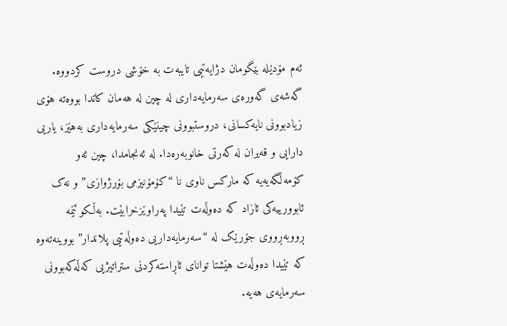ئەم مۆدێلە بێگومان دژایەتیی تایبەت بە خۆشی دروست کردووە. گەشەی گەورەی سەرمایەداری لە چین لە هەمان کاتدا بووەتە هۆی زیادبوونی نایەکسانی، دروستبوونی چینێکی سەرمایەداری بەهێز، یاریی دارایی و قەیران لە کەرتی خانوبەرەدا. لە ئەنجامدا، چین ئەو کۆمەڵگەیەیە کە مارکس ناوی نا “کۆمۆنیزمی بۆرژوازی” و نەک ئابوورییەکی ئازاد کە دەوڵەت تێیدا پەراوێزخرابێت. بەڵکو ئێمە ڕووبەڕووی جۆرێک لە “سەرمایەداریی دەوڵەتیی پلاندار” بووینەتەوە کە تێیدا دەوڵەت هێشتا توانای ئاڕاستەکردنی ستراتیژیی کەڵەکەبوونی سەرمایەی هەیە.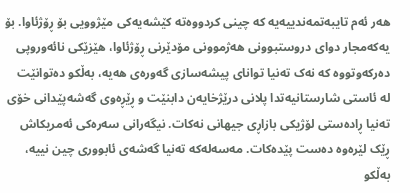هەر ئەم تایبەتمەندییەیە کە چینی کردووەتە کێشەیەکی مێژوویی بۆ ڕۆژئاوا. بۆ یەکەمجار دوای دروستبوونی هەژموونی مۆدێرنی ڕۆژئاوا، هێزێکی نائەوروپی دەرکەوتووە کە نەک تەنیا توانای پیشەسازی گەورەی هەیە، بەڵکو دەتوانێت لە ئاستی شارستانیەتدا پلانی درێژخایەن دابنێت و ڕێڕەوی گەشەپێدانی خۆی تەنیا ڕادەستی لۆژیکی بازاڕی جیهانی نەکات. نیگەرانی سەرەکی ئەمریکاش ڕێک لێرەوە دەست پێدەکات. مەسەلەکە تەنیا گەشەی ئابووری چین نییە، بەڵکو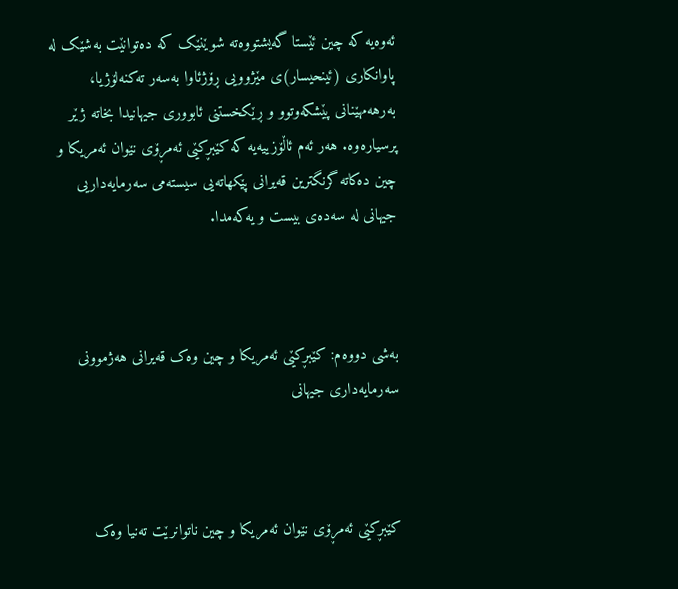ئەوەیە کە چین ئێستا گەیشتووەتە شوێنێک کە دەتوانێت بەشێک لە پاوانکاری (ئینحیسار)ی مێژوویی ڕۆژئاوا بەسەر تەکنەلۆژیا، بەرهەمهێنانی پێشکەوتوو و ڕێکخستنی ئابووری جیهانیدا بخاتە ژێر پرسیارەوە. هەر ئەم ئاڵۆزییەیە کە کێبڕکێی ئەمڕۆی نێوان ئەمریکا و چین دەکاتە گرنگترین قەیرانی پێکهاتەیی سیستەمی سەرمایەداریی جیهانی لە سەدەی بیست و یەکەمدا.



بەشی دووەم: کێبڕکێی ئەمریکا و چین وەک قەیرانی هەژموونی سەرمایەداری جیهانی



کێبڕکێی ئەمڕۆی نێوان ئەمریکا و چین ناتوانرێت تەنیا وەک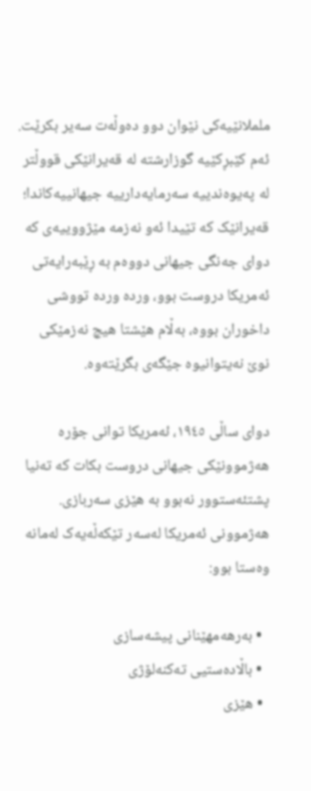ململانێیەکی نێوان دوو دەوڵەت سەیر بکرێت. ئەم کێبڕکێیە گوزارشتە لە قەیرانێکی قووڵتر لە پەیوەندییە سەرمایەدارییە جیهانییەکاندا؛ قەیرانێک کە تێیدا ئەو نەزمە مێژووییەی کە دوای جەنگی جیهانی دووەم بە ڕێبەرایەتی ئەمریکا دروست بوو، وردە وردە تووشی داخوران بووە، بەڵام هێشتا هیچ نەزمێکی نوێ نەیتوانیوە جێگەی بگرێتەوە.

دوای ساڵی ١٩٤٥، ئەمریکا توانی جۆرە هەژموونێکی جیهانی دروست بکات کە تەنیا پشتئەستوور نەبوو بە هێزی سەربازی. هەژموونی ئەمریکا لەسەر تێکەڵەیەک لەمانە وەستا بوو:

  • بەرهەمهێنانی پیشەسازی
  • باڵادەستیی تەکنەلۆژی
  • هێزی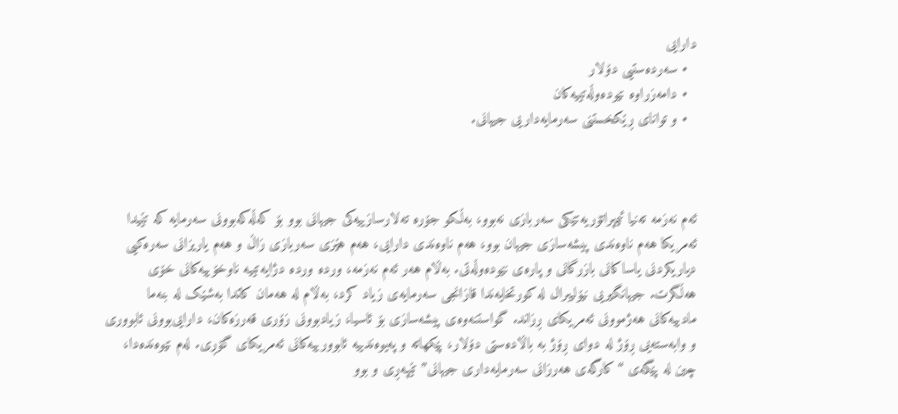دارایی
  • سەردەستیی دۆلار
  • دامەزراوە نێودەوڵەتییەکان
  • و توانای ڕێکخستنی سەرمایەداریی جیهانی.



ئەم نەزمە تەنیا ئیمپراتۆریەتێکی سەربازی نەبوو، بەڵکو جۆرە تەلارسازییەکی جیهانی بوو بۆ کەڵەکەبوونی سەرمایە کە تێیدا ئەمریکا هەم ناوەندی پیشەسازی جیهان بوو، هەم ناوەندی دارایی، هەم هێزی سەربازی زاڵ و هەم یاریزانی سەرەکیی دیاریکردنی یاساکانی بازرگانی و پارەی نێودەوڵەتی. بەڵام هەر ئەم نەزمە، وردە وردە دژایەتییە ناوخۆییەکانی خۆی هەڵگرت. جیهانگیریی نیۆلیبرال لە کورتخایەندا قازانجی سەرمایەی زیاد کرد، بەڵام لە هەمان کاتدا بەشێک لە بنەما مادییەکانی هەژموونی ئەمریکای ڕزاند. گواستنەوەی پیشەسازی بۆ ئاسیا، زیادبوونی زۆری قەرزەکان، دارایی‌بوونی ئابووری و وابەستەیی ڕۆژ لە دوای ڕۆژ بە باڵادەستی دۆلار، پێکهاتە و پەیوەندییە ئابوورییەکانی ئەمریکای گۆڕی. لەم نێوەندەدا، چین لە پێگەی “کارگەی هەرزانی سەرمایەداری جیهانی” تێپەڕی و بوو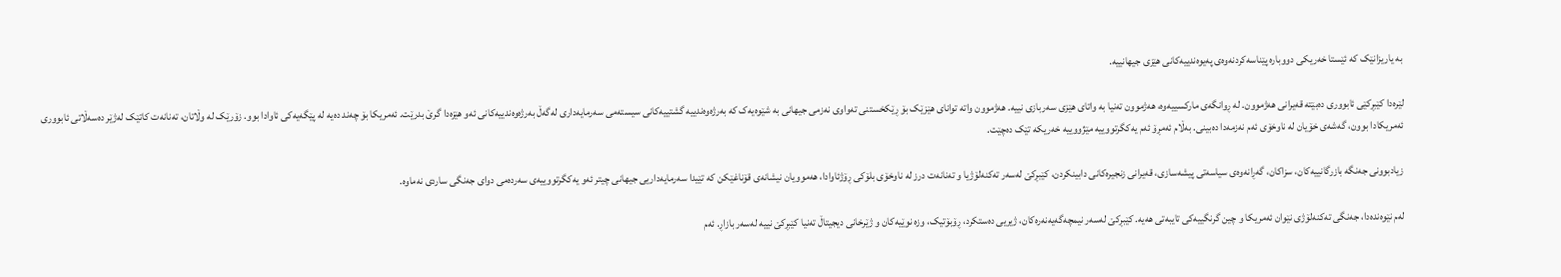بە یاریزانێک کە ئێستا خەریکی دووبارە پێناسەکردنەوەی پەیوەندییەکانی هێزی جیهانییە.

لێرەدا کێبڕکێی ئابووری دەبێتە قەیرانی هەژموون. لە ڕوانگەی مارکسییەوە، هەژموون تەنیا بە واتای هێزی سەربازی نییە. هەژموون واتە توانای هێزێک بۆ ڕێکخستنی تەواوی نەزمی جیهانی بە شێوەیەک کە بەرژەوەندییە گشتییەکانی سیستەمی سەرمایەداری لەگەڵ بەرژەوەندییەکانی ئەو هێزەدا گرێ بدرێت. ئەمریکا بۆ چەند دەیە لە پێگەیەکی ئاوادا بوو. زۆرێک لە وڵاتان، تەنانەت کاتێک لەژێر دەسەڵاتی ئابووری ئەمریکادا بوون، گەشەی خۆیان لە ناوخۆی ئەم نەزمەدا دەبینی. بەڵام ئەمڕۆ ئەم یەکگرتووییە مێژووییە خەریکە تێک دەچێت.

زیادبوونی جەنگە بازرگانییەکان، سزاکان، گەڕانەوەی سیاسەتی پیشەسازی، قەیرانی زنجیرەکانی دابینکردن، کێبڕکێ لەسەر تەکنەلۆژیا و تەنانەت درز لە ناوخۆی بلۆکی ڕۆژئاوادا، هەموویان نیشانەی قۆناغێکن کە تێیدا سەرمایەداریی جیهانی چیتر ئەو یەکگرتووییەی سەردەمی دوای جەنگی ساردی نەماوە.

لەم نێوەندەدا، جەنگی تەکنەلۆژی نێوان ئەمریکا و چین گرنگییەکی تایبەتی هەیە. کێبڕکێ لەسەر نیمچەگەیەنەرەکان، ژیریی دەستکرد، ڕۆبۆتیک، وزە نوێیەکان و ژێرخانی دیجیتاڵ تەنیا کێبڕکێ نییە لەسەر بازاڕ. ئەم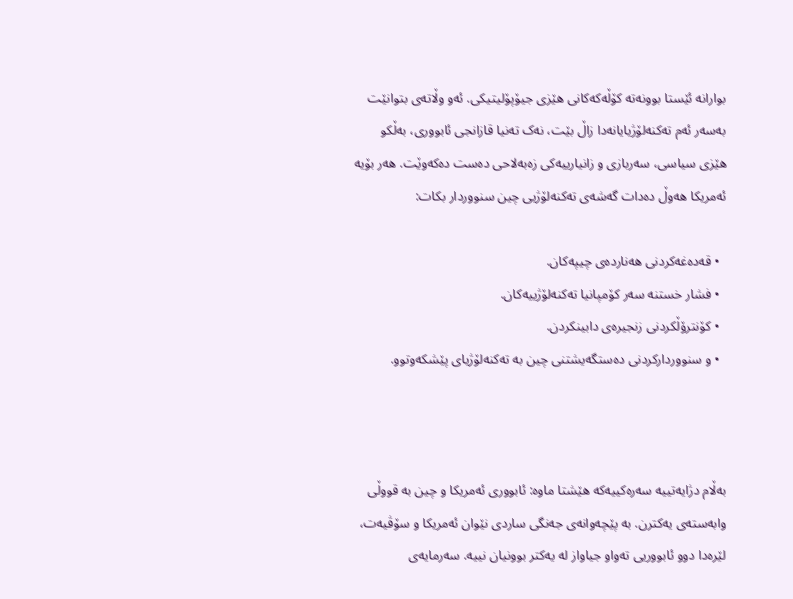بوارانە ئێستا بوونەتە کۆڵەکەکانی هێزی جیۆپۆلیتیکی. ئەو وڵاتەی بتوانێت بەسەر ئەم تەکنەلۆژیایانەدا زاڵ بێت، نەک تەنیا قازانجی ئابووری، بەڵکو هێزی سیاسی، سەربازی و زانیارییەکی زەبەلاحی دەست دەکەوێت. هەر بۆیە ئەمریکا هەوڵ دەدات گەشەی تەکنەلۆژیی چین سنووردار بکات:

  • قەدەغەکردنی هەناردەی چیپەکان.
  • فشار خستنە سەر کۆمپانیا تەکنەلۆژییەکان.
  • کۆنترۆڵکردنی زنجیرەی دابینکردن.
  • و سنووردارکردنی دەستگەیشتنی چین بە تەکنەلۆژیای پێشکەوتوو.



بەڵام دژایەتییە سەرەکییەکە هێشتا ماوە: ئابووری ئەمریکا و چین بە قووڵی وابەستەی یەکترن. بە پێچەوانەی جەنگی ساردی نێوان ئەمریکا و سۆڤیەت، لێرەدا دوو ئابووریی تەواو جیاواز لە یەکتر بوونیان نییە. سەرمایەی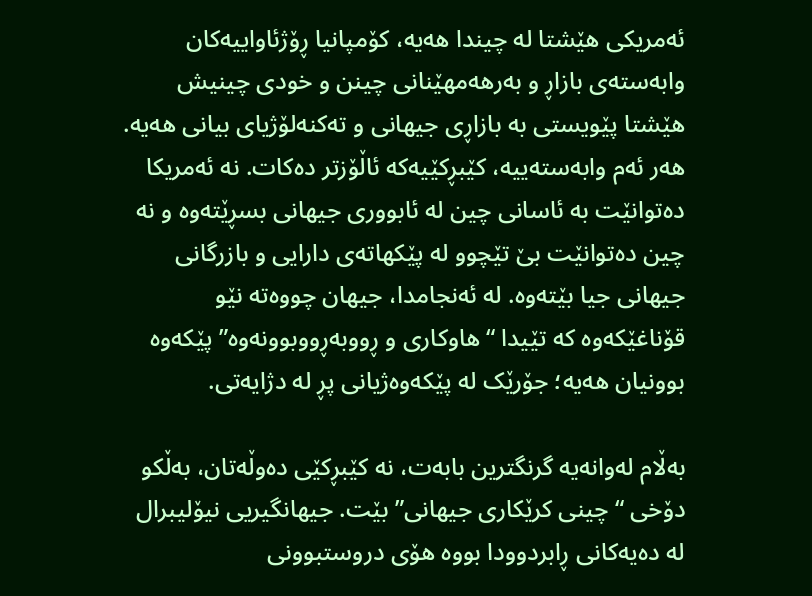ئەمریکی هێشتا لە چیندا هەیە، کۆمپانیا ڕۆژئاواییەکان وابەستەی بازاڕ و بەرهەمهێنانی چینن و خودی چینیش هێشتا پێویستی بە بازاڕی جیهانی و تەکنەلۆژیای بیانی هەیە. هەر ئەم وابەستەییە، کێبڕکێیەکە ئاڵۆزتر دەکات. نە ئەمریکا دەتوانێت بە ئاسانی چین لە ئابووری جیهانی بسڕێتەوە و نە چین دەتوانێت بێ تێچوو لە پێکهاتەی دارایی و بازرگانی جیهانی جیا بێتەوە. لە ئەنجامدا، جیهان چووەتە نێو قۆناغێکەوە کە تێیدا “هاوکاری و ڕووبەڕووبوونەوە” پێکەوە بوونیان هەیە؛ جۆرێک لە پێکەوەژیانی پڕ لە دژایەتی.

بەڵام لەوانەیە گرنگترین بابەت، نە کێبڕکێی دەوڵەتان، بەڵکو دۆخی “چینی کرێکاری جیهانی” بێت. جیهانگیریی نیۆلیبرال لە دەیەکانی ڕابردوودا بووە هۆی دروستبوونی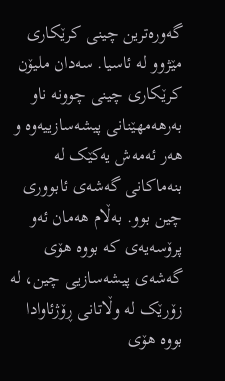گەورەترین چینی کرێکاری مێژوو لە ئاسیا. سەدان ملیۆن کرێکاری چینی چوونە ناو بەرهەمهێنانی پیشەسازییەوە و هەر ئەمەش یەکێک لە بنەماکانی گەشەی ئابووری چین بوو. بەڵام هەمان ئەو پرۆسەیەی کە بووە هۆی گەشەی پیشەسازیی چین، لە زۆرێک لە وڵاتانی ڕۆژئاوادا بووە هۆی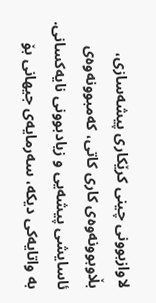لاوازبوونی چینی کرێکاری پیشەسازی، بڵاوبوونەوەی کاری کاتی، کەمبوونەوەی ئاسایشی پیشەیی و زیادبوونی نایەکسانی. بە واتایەکی دیکە، سەرمایەی جیهانی بۆ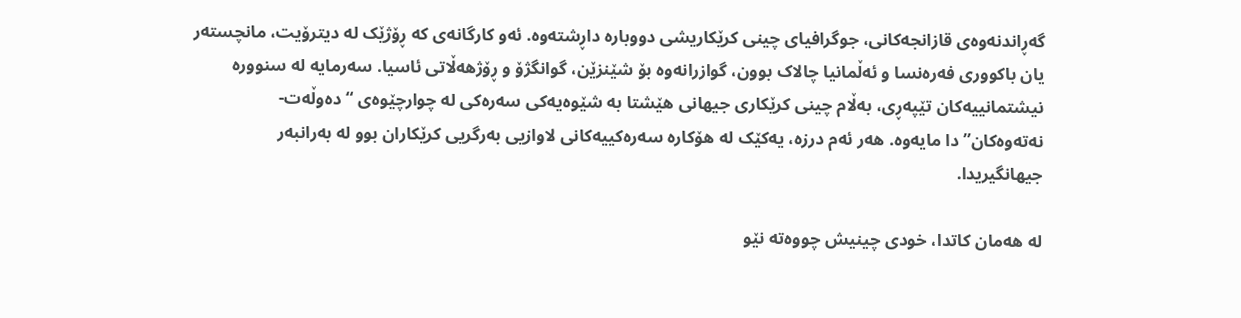گەڕاندنەوەی قازانجەکانی، جوگرافیای چینی کرێکاریشی دووبارە داڕشتەوە. ئەو کارگانەی کە ڕۆژێک لە دیترۆیت، مانچستەر یان باکووری فەرەنسا و ئەڵمانیا چالاک بوون، گوازرانەوە بۆ شێنزێن، گوانگژۆ و ڕۆژهەڵاتی ئاسیا. سەرمایە لە سنوورە نیشتمانییەکان تێپەڕی، بەڵام چینی کرێکاری جیهانی هێشتا بە شێوەیەکی سەرەکی لە چوارچێوەی “دەوڵەت-نەتەوەکان”دا مایەوە. هەر ئەم درزە، یەکێک لە هۆکارە سەرەکییەکانی لاوازیی بەرگریی کرێکاران بوو لە بەرانبەر جیهانگیریدا.

لە هەمان کاتدا، خودی چینیش چووەتە نێو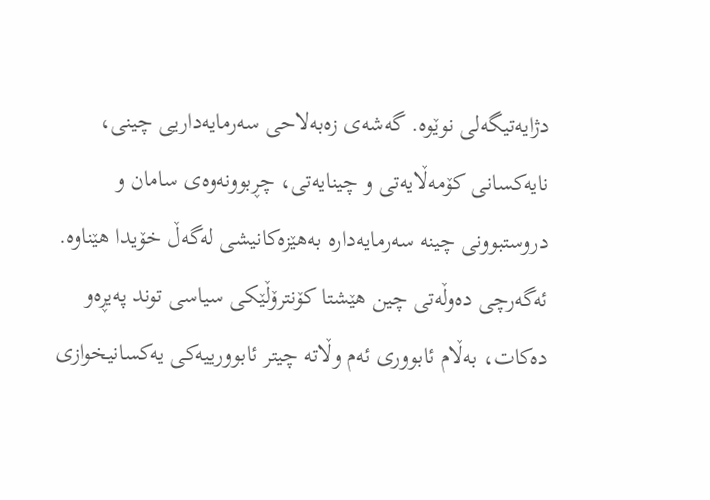دژایەتیگەلی نوێوە. گەشەی زەبەلاحی سەرمایەداریی چینی، نایەکسانی کۆمەڵایەتی و چینایەتی، چڕبوونەوەی سامان و دروستبوونی چینە سەرمایەدارە بەهێزەکانیشی لەگەڵ خۆیدا هێناوە. ئەگەرچی دەوڵەتی چین هێشتا کۆنترۆڵێکی سیاسی توند پەیڕەو دەکات، بەڵام ئابووری ئەم وڵاتە چیتر ئابوورییەکی یەکسانیخوازی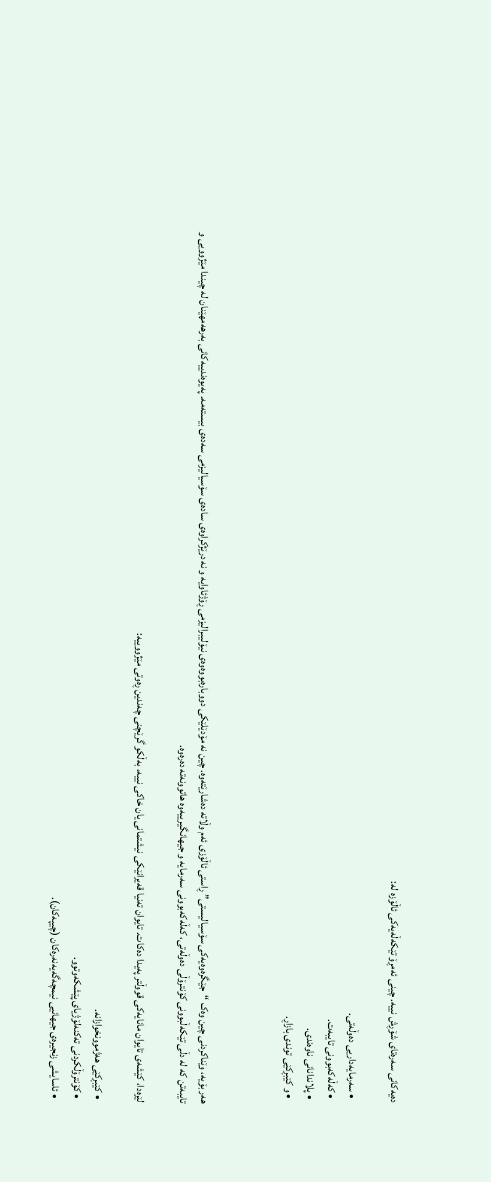دەیەکانی سەرەتای شۆڕش نییە. چینی ئەمڕۆ تێکەڵەیەکی ئاڵۆزە لە:

  • سەرمایەداریی دەوڵەتی.
  • کەڵەکەبوونی تایبەت.
  • پلاندانانی ناوەندی.
  • و کێبڕکێی توندی بازاڕ.



هەر بۆیە، وێناکردنی چین وەک “جێگرەوەیەکی سۆسیالیستی” ڕاستی ئاڵۆزی ئەم وڵاتە دەشارێتەوە. چین نە مۆدێلێکی دووبارەبووەوەی نیۆلیبرالیزمی ڕۆژئاوایە و نە درێژکراوەی سادەی سۆسیالیزمی سەدەی بیستەمە. پەیوەندییەکانی بەرهەمهێنان لە چیندا مێژوویی و تایبەتن کە لە دڵی تێکەڵبوونی کۆنترۆڵی دەوڵەتی، کەڵەکەبوونی سەرمایە و جیهانگیرییەوە هاتوونەتە دەرەوە.

لێرەدا، کێشەی تایوان مانایەکی قووڵتر پەیدا دەکات. تایوان تەنیا قەیرانێکی نیشتمانی یان خاکی نییە، بەڵکو گرێچنی چەندین ڕەوتی مێژووییە:

  • کێبڕکێی هەژموونخوازانە.
  • کۆنترۆڵکردنی تەکنەلۆژیای پێشکەوتوو.
  • ئاسایشی زنجیرەی جیهانیی نیمچەگەیەنەرەکان (چیپەکان).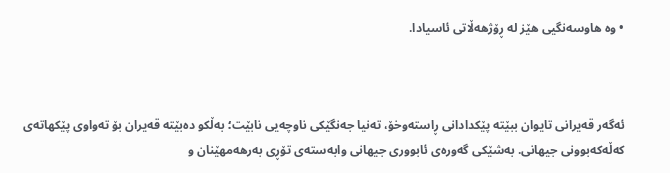• وە هاوسەنگیی هێز لە ڕۆژهەڵاتی ئاسیادا.



ئەگەر قەیرانی تایوان ببێتە پێکدادانی ڕاستەوخۆ، تەنیا جەنگێکی ناوچەیی نابێت؛ بەڵکو دەبێتە قەیران بۆ تەواوی پێکهاتەی کەڵەکەبوونی جیهانی. بەشێکی گەورەی ئابووری جیهانی وابەستەی تۆڕی بەرهەمهێنان و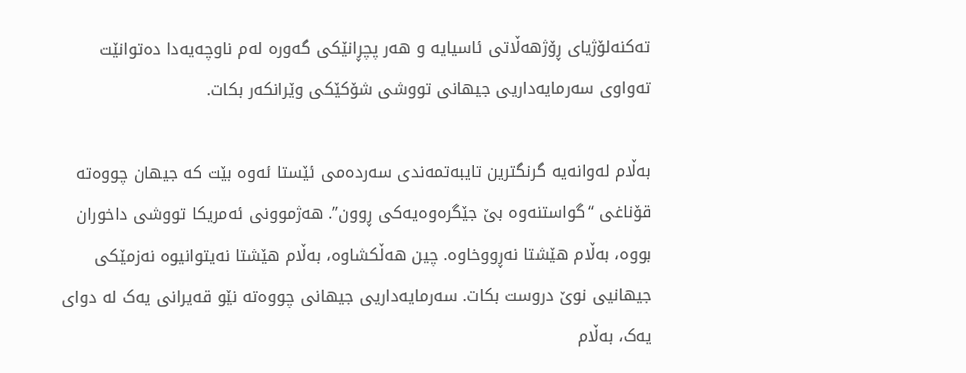تەکنەلۆژیای ڕۆژهەڵاتی ئاسیایە و هەر پچڕانێکی گەورە لەم ناوچەیەدا دەتوانێت تەواوی سەرمایەداریی جیهانی تووشی شۆکێکی وێرانکەر بکات.

بەڵام لەوانەیە گرنگترین تایبەتمەندی سەردەمی ئێستا ئەوە بێت کە جیهان چووەتە قۆناغی “گواستنەوە بێ جێگرەوەیەکی ڕوون”. هەژموونی ئەمریکا تووشی داخوران بووە، بەڵام هێشتا نەڕووخاوە. چین هەڵکشاوە، بەڵام هێشتا نەیتوانیوە نەزمێکی جیهانیی نوێ دروست بکات. سەرمایەداریی جیهانی چووەتە نێو قەیرانی یەک لە دوای یەک، بەڵام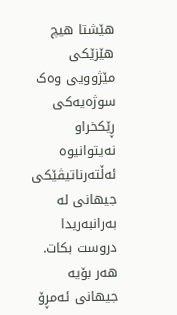هێشتا هیچ هێزێکی مێژوویی وەک سوژەیەکی ڕێکخراو نەیتوانیوە ئەڵتەرناتیڤێکی جیهانی لە بەرانبەریدا دروست بکات. هەر بۆیە جیهانی ئەمڕۆ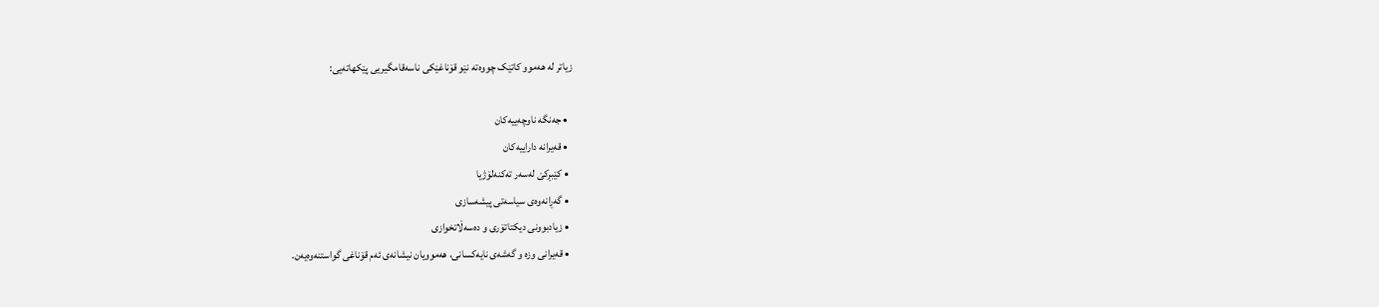زیاتر لە هەموو کاتێک چووەتە نێو قۆناغێکی ناسەقامگیریی پێکهاتەیی:

  • جەنگە ناوچەییەکان
  • قەیرانە داراییەکان
  • کێبڕکێ لەسەر تەکنەلۆژیا
  • گەڕانەوەی سیاسەتی پیشەسازی
  • زیادبوونی دیکتاتۆری و دەسەڵاتخوازی
  • قەیرانی وزە و گەشەی نایەکسانی، هەموویان نیشانەی ئەم قۆناغی گواستنەوەیەن.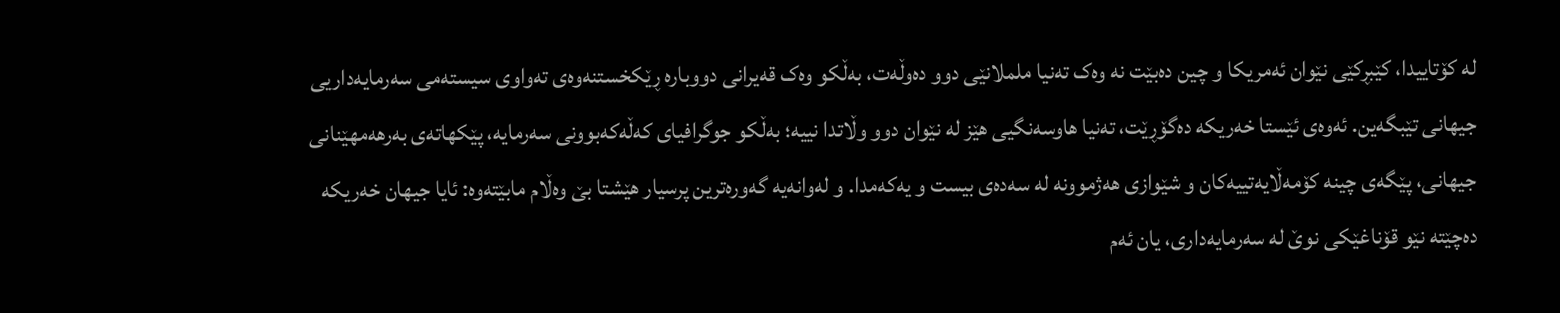لە کۆتاییدا، کێبڕکێی نێوان ئەمریکا و چین دەبێت نە وەک تەنیا ململانێی دوو دەوڵەت، بەڵکو وەک قەیرانی دووبارە ڕێکخستنەوەی تەواوی سیستەمی سەرمایەداریی جیهانی تێبگەین. ئەوەی ئێستا خەریکە دەگۆڕێت، تەنیا هاوسەنگیی هێز لە نێوان دوو وڵاتدا نییە؛ بەڵکو جوگرافیای کەڵەکەبوونی سەرمایە، پێکهاتەی بەرهەمهێنانی جیهانی، پێگەی چینە کۆمەڵایەتییەکان و شێوازی هەژموونە لە سەدەی بیست و یەکەمدا. و لەوانەیە گەورەترین پرسیار هێشتا بێ وەڵام مابێتەوە: ئایا جیهان خەریکە دەچێتە نێو قۆناغێکی نوێ لە سەرمایەداری، یان ئەم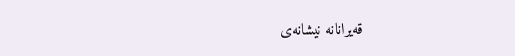قەیرانانە نیشانەی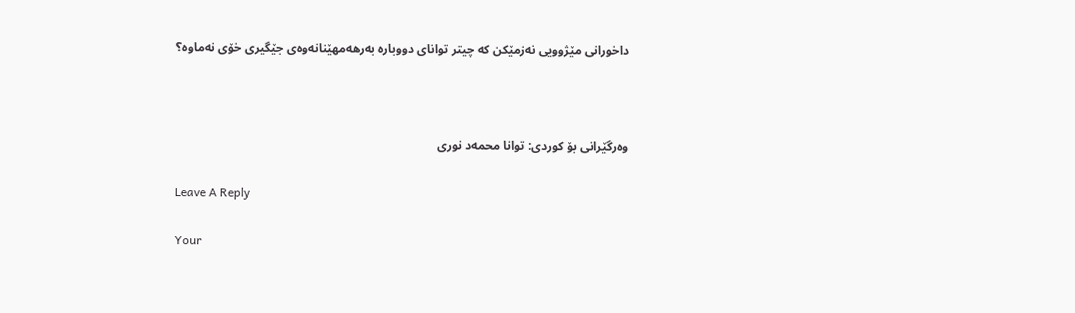داخورانی مێژوویی نەزمێکن کە چیتر توانای دووبارە بەرهەمهێنانەوەی جێگیری خۆی نەماوە؟



وەرگێرانی بۆ کوردی: توانا محمەد نوری

Leave A Reply

Your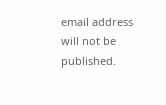email address will not be published.